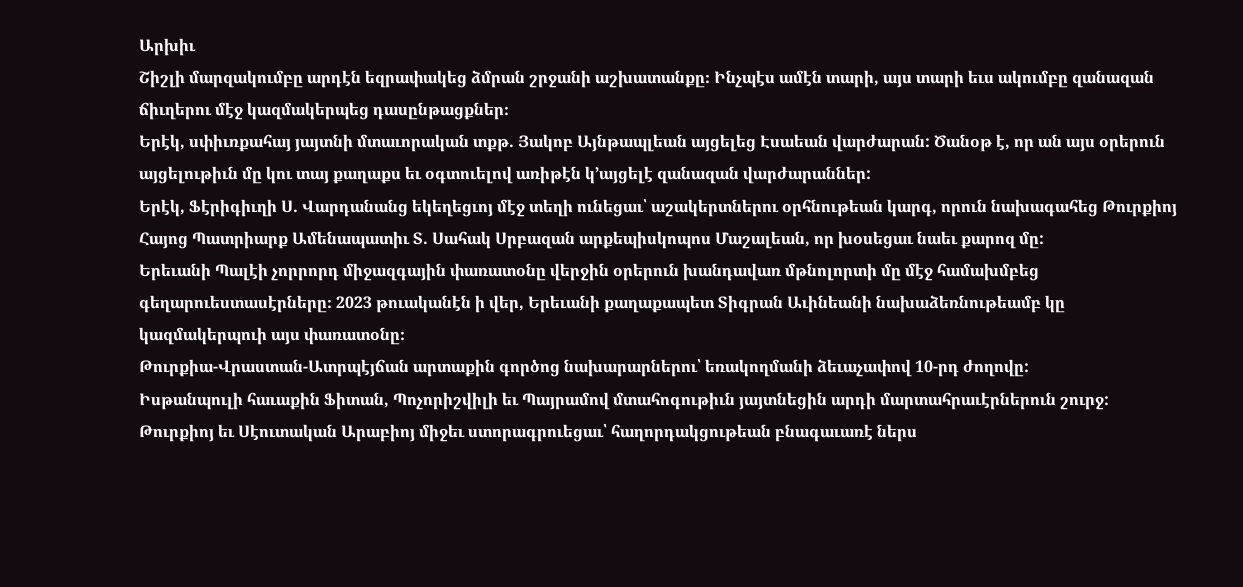Արխիւ
Շիշլի մարզակումբը արդէն եզրափակեց ձմրան շրջանի աշխատանքը։ Ինչպէս ամէն տարի, այս տարի եւս ակումբը զանազան ճիւղերու մէջ կազմակերպեց դասընթացքներ։
Երէկ, սփիւռքահայ յայտնի մտաւորական տքթ. Յակոբ Այնթապլեան այցելեց Էսաեան վարժարան: Ծանօթ է, որ ան այս օրերուն այցելութիւն մը կու տայ քաղաքս եւ օգտուելով առիթէն կ՚այցելէ զանազան վարժարաններ:
Երէկ, Ֆէրիգիւղի Ս. Վարդանանց եկեղեցւոյ մէջ տեղի ունեցաւ՝ աշակերտներու օրհնութեան կարգ, որուն նախագահեց Թուրքիոյ Հայոց Պատրիարք Ամենապատիւ Տ. Սահակ Սրբազան արքեպիսկոպոս Մաշալեան, որ խօսեցաւ նաեւ քարոզ մը:
Երեւանի Պալէի չորրորդ միջազգային փառատօնը վերջին օրերուն խանդավառ մթնոլորտի մը մէջ համախմբեց գեղարուեստասէրները։ 2023 թուականէն ի վեր, Երեւանի քաղաքապետ Տիգրան Աւինեանի նախաձեռնութեամբ կը կազմակերպուի այս փառատօնը։
Թուրքիա-Վրաստան-Ատրպէյճան արտաքին գործոց նախարարներու՝ եռակողմանի ձեւաչափով 10-րդ ժողովը:
Իսթանպուլի հաւաքին Ֆիտան, Պոչորիշվիլի եւ Պայրամով մտահոգութիւն յայտնեցին արդի մարտահրաւէրներուն շուրջ:
Թուրքիոյ եւ Սէուտական Արաբիոյ միջեւ ստորագրուեցաւ՝ հաղորդակցութեան բնագաւառէ ներս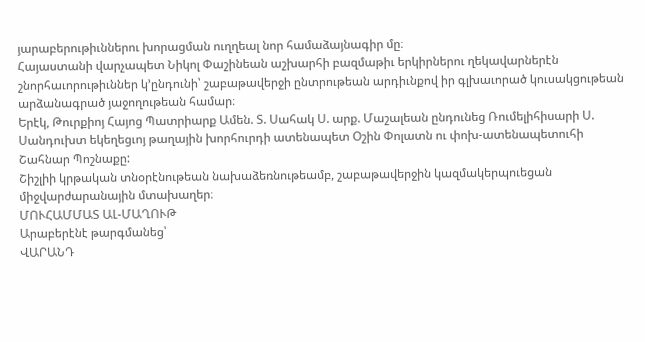յարաբերութիւններու խորացման ուղղեալ նոր համաձայնագիր մը։
Հայաստանի վարչապետ Նիկոլ Փաշինեան աշխարհի բազմաթիւ երկիրներու ղեկավարներէն շնորհաւորութիւններ կ՚ընդունի՝ շաբաթավերջի ընտրութեան արդիւնքով իր գլխաւորած կուսակցութեան արձանագրած յաջողութեան համար։
Երէկ, Թուրքիոյ Հայոց Պատրիարք Ամեն. Տ. Սահակ Ս. արք. Մաշալեան ընդունեց Ռումելիհիսարի Ս. Սանդուխտ եկեղեցւոյ թաղային խորհուրդի ատենապետ Օշին Փոլատն ու փոխ-ատենապետուհի Շահնար Պոշնաքը:
Շիշլիի կրթական տնօրէնութեան նախաձեռնութեամբ, շաբաթավերջին կազմակերպուեցան միջվարժարանային մտախաղեր։
ՄՈՒՀԱՄՄԱՏ ԱԼ-ՄԱՂՈՒԹ
Արաբերէնէ թարգմանեց՝
ՎԱՐԱՆԴ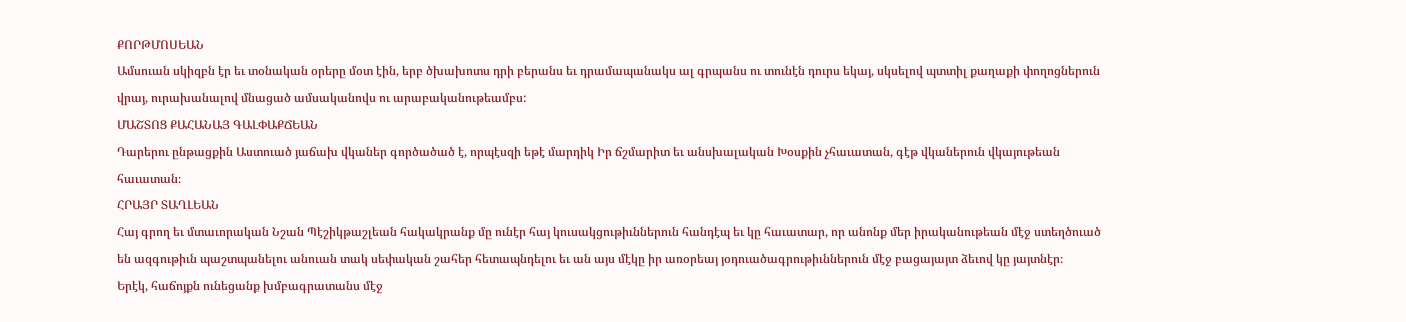ՔՈՐԹՄՈՍԵԱՆ
Ամսուան սկիզբն էր եւ տօնական օրերը մօտ էին, երբ ծխախոտս դրի բերանս եւ դրամապանակս ալ գրպանս ու տունէն դուրս եկայ, սկսելով պտտիլ քաղաքի փողոցներուն վրայ, ուրախանալով մնացած ամսականովս ու արաբականութեամբս:
ՄԱՇՏՈՑ ՔԱՀԱՆԱՅ ԳԱԼՓԱՔՃԵԱՆ
Դարերու ընթացքին Աստուած յաճախ վկաներ գործածած է, որպէսզի եթէ մարդիկ Իր ճշմարիտ եւ անսխալական Խօսքին չհաւատան, գէթ վկաներուն վկայութեան հաւատան։
ՀՐԱՅՐ ՏԱՂԼԵԱՆ
Հայ գրող եւ մտաւորական Նշան Պէշիկթաշլեան հակակրանք մը ունէր հայ կուսակցութիւններուն հանդէպ եւ կը հաւատար, որ անոնք մեր իրականութեան մէջ ստեղծուած են ազգութիւն պաշտպանելու անուան տակ սեփական շահեր հետապնդելու եւ ան այս մէկը իր առօրեայ յօդուածագրութիւններուն մէջ բացայայտ ձեւով կը յայտնէր։
Երէկ, հաճոյքն ունեցանք խմբագրատանս մէջ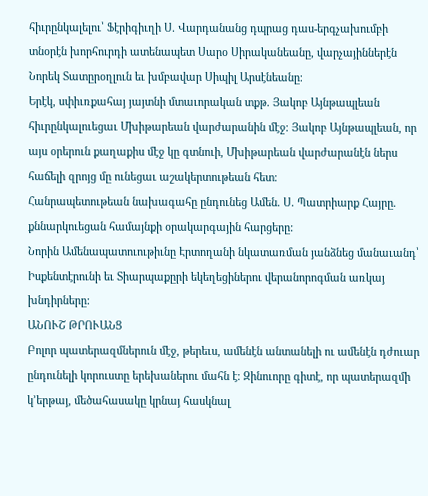հիւրընկալելու՝ Ֆէրիգիւղի Ս. Վարդանանց դպրաց դաս-երգչախումբի տնօրէն խորհուրդի ատենապետ Սարօ Սիրականեանը, վարչայիններէն Նորեկ Տատըրօղլուն եւ խմբավար Սիպիլ Արսէնեանը։
Երէկ, սփիւռքահայ յայտնի մտաւորական տքթ. Յակոբ Այնթապլեան հիւրընկալուեցաւ Մխիթարեան վարժարանին մէջ։ Յակոբ Այնթապլեան, որ այս օրերուն քաղաքիս մէջ կը գտնուի, Մխիթարեան վարժարանէն ներս հաճելի զրոյց մը ունեցաւ աշակերտութեան հետ։
Հանրապետութեան նախագահը ընդունեց Ամեն. Ս. Պատրիարք Հայրը. քննարկուեցան համայնքի օրակարգային հարցերը:
Նորին Ամենապատուութիւնը Էրտողանի նկատառման յանձնեց մանաւանդ՝ Իսքենտէրունի եւ Տիարպաքըրի եկեղեցիներու վերանորոգման առկայ խնդիրները:
ԱՆՈՒՇ ԹՐՈՒԱՆՑ
Բոլոր պատերազմներուն մէջ, թերեւս, ամենէն անտանելի ու ամենէն դժուար ընդունելի կորուստը երեխաներու մահն է։ Զինուորը գիտէ, որ պատերազմի կ՚երթայ, մեծահասակը կրնայ հասկնալ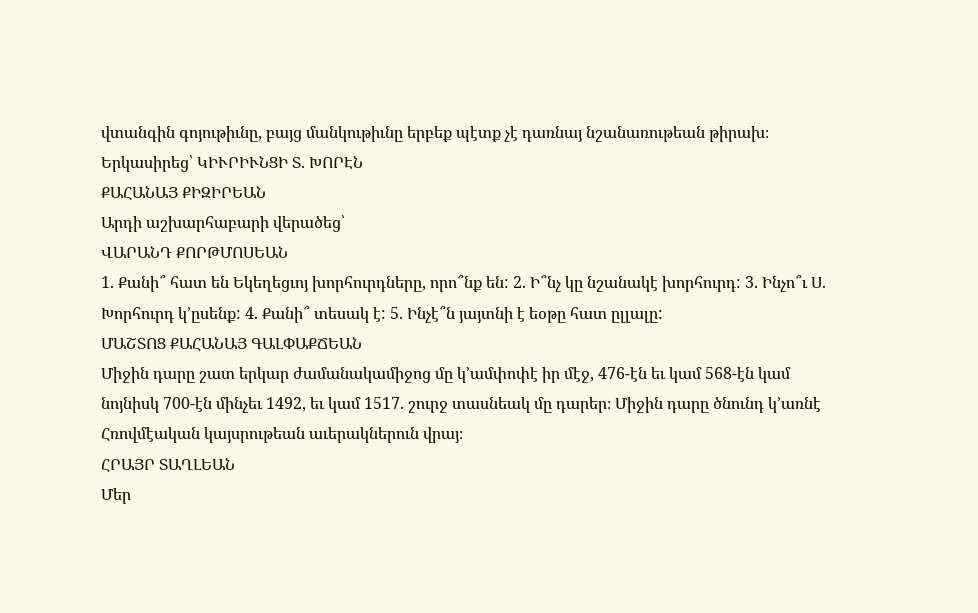վտանգին գոյութիւնը, բայց մանկութիւնը երբեք պէտք չէ դառնայ նշանառութեան թիրախ։
Երկասիրեց՝ ԿԻՒՐԻՒՆՑԻ Տ. ԽՈՐԷՆ
ՔԱՀԱՆԱՅ ՔԻԶԻՐԵԱՆ
Արդի աշխարհաբարի վերածեց՝
ՎԱՐԱՆԴ ՔՈՐԹՄՈՍԵԱՆ
1. Քանի՞ հատ են Եկեղեցւոյ խորհուրդները, որո՞նք են: 2. Ի՞նչ կը նշանակէ խորհուրդ: 3. Ինչո՞ւ Ս. Խորհուրդ կ՚ըսենք: 4. Քանի՞ տեսակ է: 5. Ինչէ՞ն յայտնի է եօթը հատ ըլլալը:
ՄԱՇՏՈՑ ՔԱՀԱՆԱՅ ԳԱԼՓԱՔՃԵԱՆ
Միջին դարը շատ երկար ժամանակամիջոց մը կ՚ամփոփէ իր մէջ, 476-էն եւ կամ 568-էն կամ նոյնիսկ 700-էն մինչեւ 1492, եւ կամ 1517. շուրջ տասնեակ մը դարեր։ Միջին դարը ծնունդ կ՚առնէ Հռովմէական կայսրութեան աւերակներուն վրայ։
ՀՐԱՅՐ ՏԱՂԼԵԱՆ
Մեր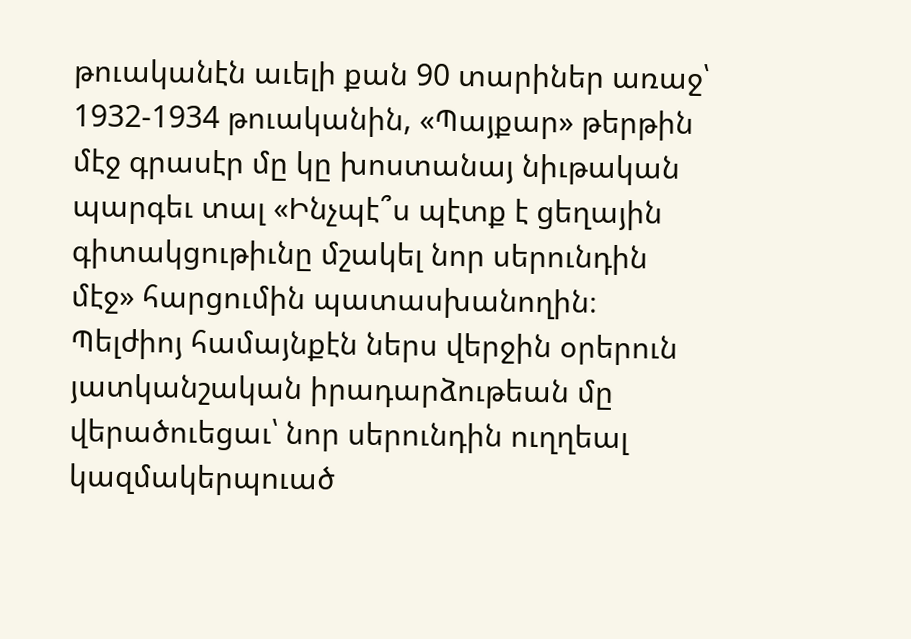թուականէն աւելի քան 90 տարիներ առաջ՝ 1932-1934 թուականին, «Պայքար» թերթին մէջ գրասէր մը կը խոստանայ նիւթական պարգեւ տալ «Ինչպէ՞ս պէտք է ցեղային գիտակցութիւնը մշակել նոր սերունդին մէջ» հարցումին պատասխանողին։
Պելժիոյ համայնքէն ներս վերջին օրերուն յատկանշական իրադարձութեան մը վերածուեցաւ՝ նոր սերունդին ուղղեալ կազմակերպուած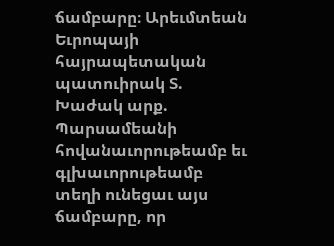ճամբարը։ Արեւմտեան Եւրոպայի հայրապետական պատուիրակ Տ. Խաժակ արք. Պարսամեանի հովանաւորութեամբ եւ գլխաւորութեամբ տեղի ունեցաւ այս ճամբարը, որ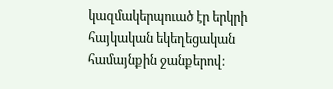կազմակերպուած էր երկրի հայկական եկեղեցական համայնքին ջանքերով։